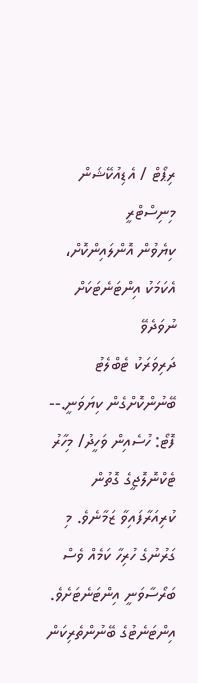ރިޕޯޓް / އެޑިއުކޭޝަން މިނިސްޓްރީ
ކިޔެވުން އޮންލައިންކޮށް، އެކަމަކު އިންޓަނެޓަކަށް ނުވަދެވޭ
ދަރިވަރަކު ޓެބްލެޓު ބޭނުންކޮށްގެން ކިޔަވަނީ.-- ފޮޓޯ: ހުސެއިން ވަހީދު/ މިހާރު
ޓެކްނޮލޮޖީގެ ގޮތުން ކުރިއަރާފައިވާ ޒަމާނެވެ. މި ގަރުނުގެ ހުރިހާ ކަމެއް ވެސް ބަރޯސާވަނީ އިންޓަނެޓަށެވެ. އިންޓަނެޓުގެ ބޭނުންތެރިކަން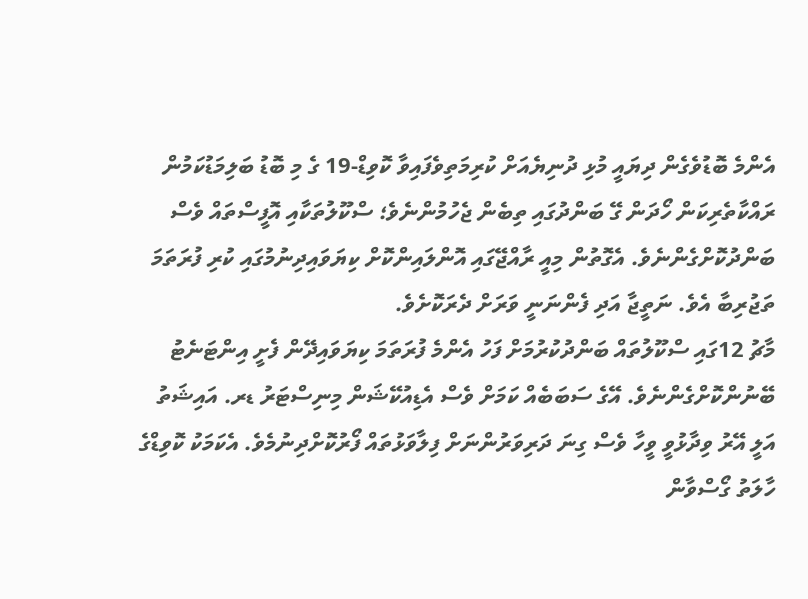އެންމެ ބޮޑުވެގެން ދިޔައީ މުޅި ދުނިޔެއަށް ކުރިމަތިވެފައިވާ ކޮވިޑް-19 ގެ މި ބޮޑު ބަލިމަޑުކަމުން ރައްކާތެރިކަން ހޯދަން ގޭ ބަންދުގައި ތިބެން ޖެހުމުންނެވެ؛ ސްކޫލުތަކާއި އޮފީސްތައް ވެސް ބަންދުކޮށްގެންނެވެ. އެގޮތުން މިއީ ރާއްޖޭގައި އޮންލައިންކޮށް ކިޔަވައިދިނުމުގައި ކުރި ފުރަތަމަ ތަޖުރިބާ އެވެ. ނަތީޖާ އަދި ފެންނަނީ ވަރަށް ދެރަކޮށެވެ.
މާޗު 12ގައި ސްކޫލުތައް ބަންދުކުރުމަށް ފަހު އެންމެ ފުރަތަމަ ކިޔަވައިދޭން ފެށީ އިންޓަނެޓު ބޭނުންކޮށްގެންނެވެ. އޭގެ ސަބަބެއް ކަމަށް ވެސް އެޑިއުކޭޝަން މިނިސްޓަރު ޑރ. އައިޝަތު އަލީ އޭރު ވިދާޅުވީ ވީހާ ވެސް ގިނަ ދަރިވަރުންނަށް ފިލާވަޅުތައް ފޯރުކޮށްދިނުމެވެ. އެކަމަކު ކޮވިޑްގެ ހާލަތު ގޯސްވާން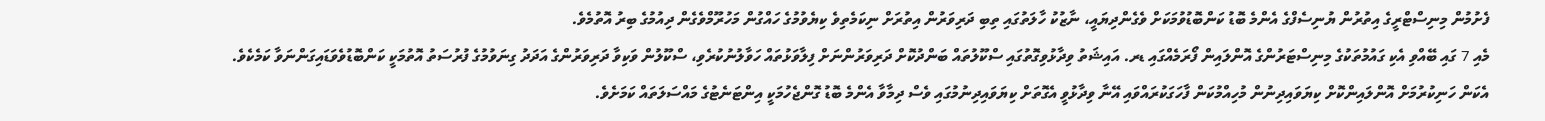ފެށުމުން މިނިސްޓްރީގެ އިތުރުން ޔުނިސެފްގެ އެންމެ ބޮޑު ކަންބޮޑުވުމަކަށް ވެގެންދިޔައީ، ނާޒުކު ހާލަތުގައި ތިބި ދަރިވަރުން އިތުރަށް ނިކަމެތިވެ ކިޔެވުމުގެ ހައްގުން މަހުރޫމްވެގެން ދިއުމުގެ ބިރު އޮތުމެވެ.
މެއި 7 ގައި ބޭއްވި އެކި ގައުމުތަކުގެ މިނިސްޓަރުންގެ އޮންލައިން ފޯރަމެއްގައި ޑރ. އައިޝަތު ވިދާޅުވިގޮތުގައި ސްކޫލުތައް ބަންދުކޮށް ދަރިވަރުންނަށް ފިލާވަޅުތައް ހަވާލުނުކުރެވި، ސްކޫލުން ވަކިވާ ދަރިވަރުންގެ އަދަދު ގިނަވުމުގެ ފުރުސަތު އޮތުމަކީ ކަންބޮޑުވެވަޑައިގަންނަވާ ކަމެކެވެ. އެކަން ހަނިކުރުމަށް އޮންލައިންކޮށް ކިޔަވައިދިނުން މުހިއްމުކަން ފާހަގަކުރައްވައި އޭނާ ވިދާޅުވީ އެގޮތަށް ކިޔަވައިދިނުމުގައި ވެސް ދިމާވާ އެންމެ ބޮޑު ގޮންޖެހުމަކީ އިންޓަނެޓުގެ މައްސަލަތައް ކަމަށެވެ.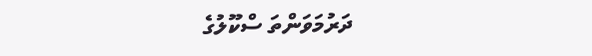ދަރުމަވަންތަ ސްކޫލުގެ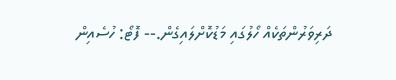ދަރިވަރުންތަކެއް ހޯލުގައި މަޑުކޮށްލައިގެން.-- ފޮޓޯ: ހުސެއިން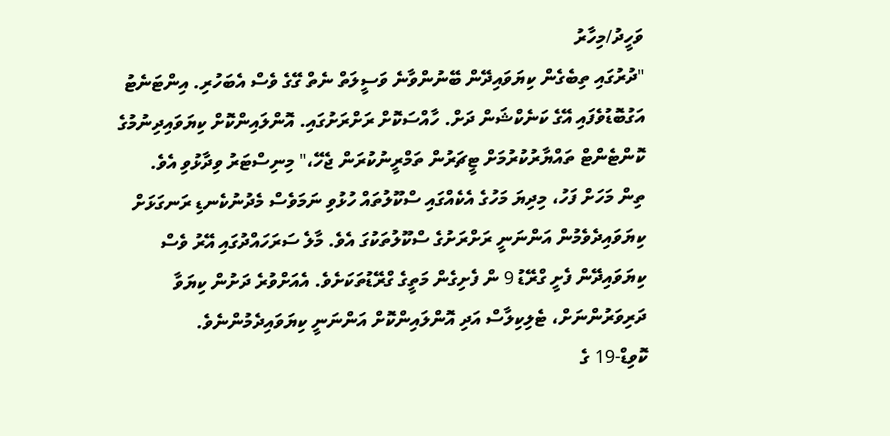ވަހީދު/މިހާރު
"ދުރުގައި ތިބެގެން ކިޔަވައިދޭން ބޭނުންވާނެ ވަސީލަތް ނެތް ގޭގެ ވެސް އެބަހުރި. އިންޓަނެޓު އަގުބޮޑުވެފައި އޭގެ ކަނެކްޝަން ދަށް. ހާއްސަކޮށް ރަށްރަށުގައި. އޮންލައިންކޮށް ކިޔަވައިދިނުމުގެ ކޮންޓެންޓް ތައްޔާރުކުރުމަށް ޓީޗަރުން ތަމްރީނުކުރަން ޖެހޭ،" މިނިސްޓަރު ވިދާޅުވި އެވެ.
ތިން މަހަށް ފަހު، މިދިޔަ މަހުގެ އެކެއްގައި ސްކޫލުތައް ހުޅުވި ނަމަވެސް މެދުނުކެނޑި ރަނގަޅަށް ކިޔަވައިދެވެމުން އަންނަނީ ރަށްރަށުގެ ސްކޫލުތަކުގަ އެވެ. މާލެ ސަރަހައްދުގައި އޭރު ވެސް ކިޔަވައިދޭން ފެށީ ގްރޭޑު 9 ން ފެށިގެން މަތީގެ ގްރޭޑުތަކަށެވެ. އެއަށްވުރެ ދަށުން ކިޔަވާ ދަރިވަރުންނަށް، ޓެލިކިލާސް އަދި އޮންލައިންކޮށް އަންނަނީ ކިޔަވައިދެމުންނެވެ.
ކޮވިޑް-19 ގެ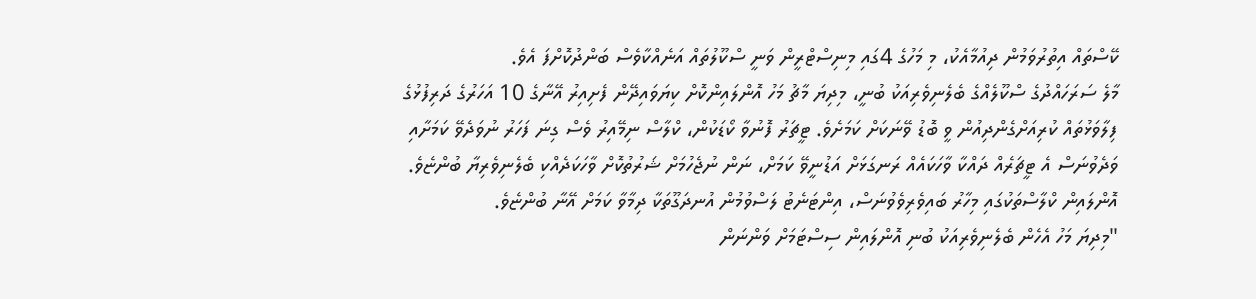ކޭސްތައް އިތުރުވަމުން ދިއުމާއެކު، މި މަހުގެ 4ގައި މިނިސްޓްރީން ވަނީ ސްކޫލުތައް އަނެއްކާވެސް ބަންދުކޮށްފަ އެވެ.
މާލެ ސަރަހައްދުގެ ސްކޫލެއްގެ ބެލެނިވެރިއަކު ބުނީ، މިދިޔަ މާޗު މަހު އޮންލައިންކޮށް ކިޔަވައިދޭން ފެށިއިރު އޭނާގެ 10 އަހަރުގެ ދަރިފުޅުގެ ފިލާވަޅުތައް ކުރިއަށްގެންދިއުން ވީ ބޮޑު ވޭނަކަށް ކަމަށެވެ. ޓީޗަރު ފޮނުވާ ކޯޑަކުން، ކްލާސް ނިމޭއިރު ވެސް ގިނަ ފަހަރު ނުވަދެވޭ ކަމަށާއި ވަދެވުނަސް އެ ޓީޗަރެއް ދައްކާ ވާހަކައެއް ރަނގަޅަށް އަޑުނީވޭ ކަމަށް، ނަން ނުޖެހުމަށް ޝަރުތުކޮށް ވާހަކަދެއްކި ބެލެނިވެރިޔާ ބުންޏެވެ.
އޮންލައިން ކްލާސްތަކުގައި މިހާރު ބައިވެރިވެވުނަސް، އިންޓަނެޓު ލަސްވުމުން އުނދަގޫތަކާ ދިމާވާ ކަމަށް އޭނާ ބުންޏެވެ.
"މިދިޔަ މަހު އެހެން ބެލެނިވެރިއަކު ބުނި އޮންލައިން ސިސްޓަމަށް ވަންނަން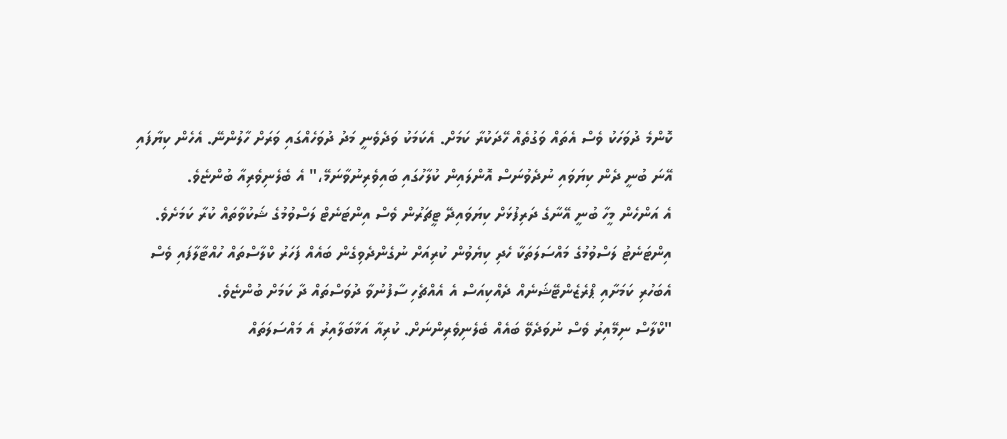ކޮންމެ ދުވަހަކު ވެސް އެތައް ވަގުތެއް ހޭދަކުރާ ކަމަށް. އެކަމަކު ވަދެވެނީ މަދު ދުވަހެއްގައި ވަރަށް ހާލުންނޭ. އެހެން ކިޔާފައި އޭނަ ބުނީ ދެން ކިޔަވައި ނުދެވުނަސް އޮންލައިން ކުލާހުގައި ބައިވެރިނުވާނަމޭ،" އެ ބެލެނިވެރިއާ ބުންޏެވެ.
އެ އަންހެން މީހާ ބުނީ އޭނާގެ ދަރިފުޅަށް ކިޔަވައިދޭ ޓީޗަރުން ވެސް އިންޓަނެޓް ލަސްވުމުގެ ޝަކުވާތައް ކުރާ ކަމަށެވެ. އިންޓަނެޓު ލަސްވުމުގެ މައްސަލަތަކާ ހެދި ކިޔެވުން ކުރިއަށް ނުގެންދެވިގެން ބައެއް ފަހަރު ކްލާސްތައް ހުއްޓާލާފައި ވެސް އެބަހުރި ކަމަށާއި ޕްރެޒެންޓޭޝަނެއް ދެއްކިއަސް އެ އެއްޗެހި ސާފުނުވާ ދުވަސްތައް ދާ ކަމަށް ބުންޏެވެ.
"ކްލާސް ނިމޭއިރު ވެސް ނުވަދެވޭ ބައެއް ބެލެނިވެރިންނަށް. ކުރިއާ އަޅާބަލާއިރު އެ މައްސަލަތައް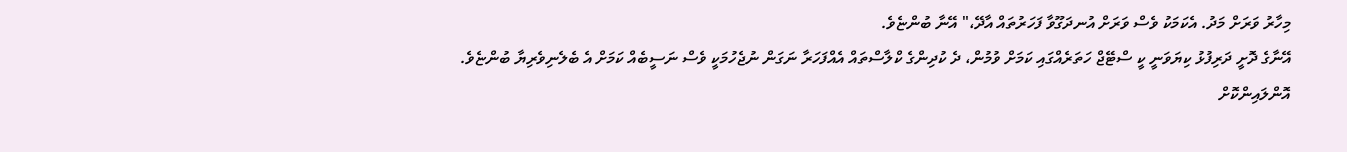މިހާރު ވަރަށް މަދު. އެކަމަކު ވެސް ވަރަށް އުނދަގޫވާ ފަހަރުތައް އާދޭ،" އޭނާ ބުންޏެވެ.
އޭނާގެ ދޮށީ ދަރިފުޅު ކިޔަވަނީ ކީ ސްޓޭޖް ހަތަރެއްގައި ކަމަށް ވުމުން، ދެ ކުދިންގެ ކްލާސްތައް އެއްފަހަރާ ނަގަން ނުޖެހުމަކީ ވެސް ނަސީބެއް ކަމަށް އެ ބެލެނިވެރިޔާ ބުންޏެވެ.
އޮންލައިންކޮށް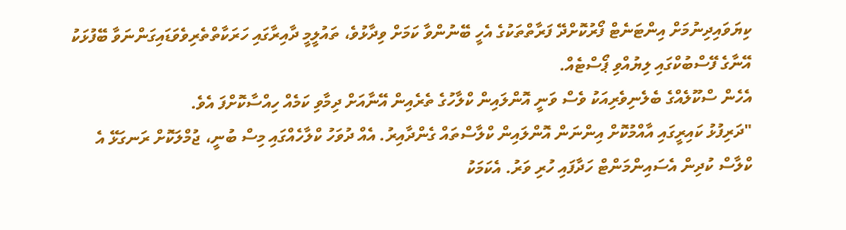ކިޔަވައިދިނުމަށް އިންޓަނެޓް ފޯރުކޮށްދޭ ފަރާތްތަކުގެ އެހީ ބޭނުންވާ ކަމަށް ވިދާޅުވެ، ތައުލީމީ ދާއިރާގައި ހަރަކާތްތެރިވެވަޑައިގަންނަވާ ބޭފުޅަކު އޭނާގެ ފޭސްބުކްގައި ލިޔުއްވި ޕޯސްޓެއް.
އެހެން ސްކޫލެއްގެ ބެލެނިވެރިއަކު ވެސް ވަނީ އޮންލައިން ކްލާހުގެ ތެރެއިން އޭނާއަށް ދިމާވި ކަމެއް ހިއްސާކޮށްފަ އެވެ.
"ދަރިފުޅު ކައިރީގައި އާއްމުކޮށް އިންނަން އޮންލައިން ކްލާސްތައް ގެންދާއިރު. އެއް ދުވަހު ކްލާހެއްގައި މިސް ބުނީ، ޖުމްލަކޮށް ރަނގަޅޭ އެ ކްލާސް ކުދިން އެސައިންމަންޓް ހަދާފައި ހުރި ވަރު. އެކަމަކު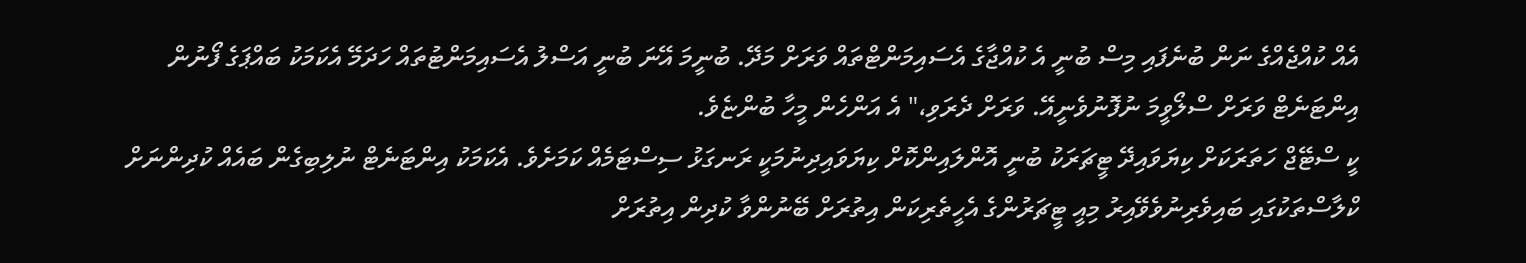އެއް ކުއްޖެއްގެ ނަން ބުނެފައި މިސް ބުނީ އެ ކުއްޖާގެ އެސައިމަންޓްތައް ވަރަށް މަދޭ. ބުނީމަ އޭނަ ބުނީ އަސްލު އެސައިމަންޓުތައް ހަދަމޭ އެކަމަކު ބައްޕަގެ ފޯނުން އިންޓަނެޓް ވަރަށް ސްލޯވީމަ ނުފޮނުވެނީއޭ. ވަރަށް ދެރަވި،" އެ އަންހެން މީހާ ބުންޏެވެ.
ކީ ސްޓޭޖް ހަތަރަކަށް ކިޔަވައިދޭ ޓީޗަރަކު ބުނީ އޮންލައިންކޮށް ކިޔަވައިދިނުމަކީ ރަނގަޅު ސިސްޓަމެއް ކަމަށެވެ. އެކަމަކު އިންޓަނެޓް ނުލިބިގެން ބައެއް ކުދިންނަށް ކްލާސްތަކުގައި ބައިވެރިނުވެވޭއިރު މިއީ ޓީޗަރުންގެ އެހީތެރިކަން އިތުރަށް ބޭނުންވާ ކުދިން އިތުރަށް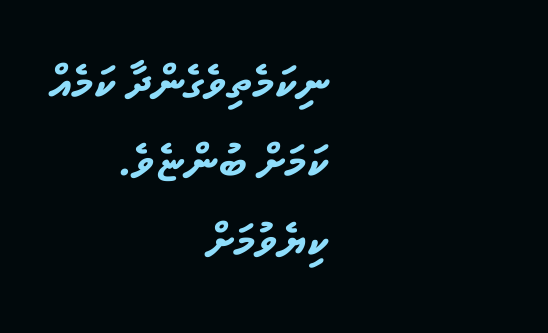ނިކަމެތިވެގެންދާ ކަމެއް ކަމަށް ބުންޏެވެ.
ކިޔެވުމަށް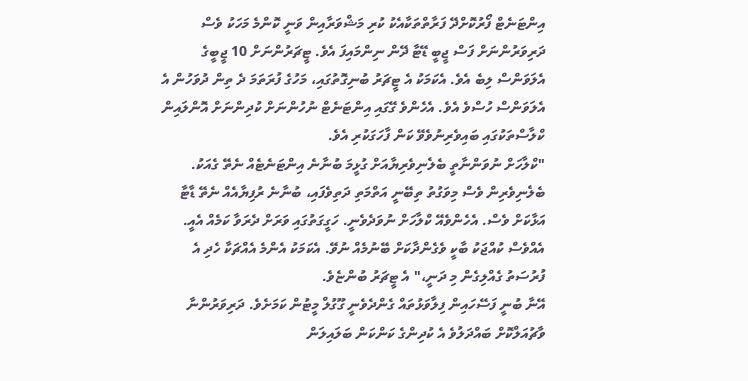އިންޓަނެޓް ފޯރުކޮށްދޭ ފަރާތްތަކާއެކު ކުރި މަޝްވަރާއިން ވަނީ ކޮންމެ މަހަކު ވެސް ދަރިވަރުންނަށް ފަސް ޖީބީ ޑޭޓާ ދޭން ނިންމައިފަ އެވެ. ޓީޗަރުންނަށް 10 ޖީބީގެ އެލަވަންސް ލިބެ އެވެ. އެކަމަކު އެ ޓީޗަރު ބުނިގޮތުގައި، މަހުގެ ފުރަތަމަ ދެ ތިން ދުވަހުން އެ އެލަވަންސް ހުސްވެ އެވެ. އެހެންވެ ގޭގައި އިންޓަނެޓް ނުހުންނަށް ކުދިންނަށް އޮންލައިން ކްލާސްތަކުގައި ބައިވެރިނުވެވޭ ކަން ފާހަގަކުރި އެވެ.
"ކްލާހަށް ނުވަންނާތީ ބެލެނިވެރިޔާއަށް ގުޅީމަ ބުނާނެ އިންޓަނެޓެއް ނެތޭ ގެއަކު. ބެލެނިވެރިން ވެސް މިވަގުތު ތިބޭނީ އަތްމަތި ދަތިވެފައި، ބުނާނެ ރުފިޔާއެއް ނެތޭ ޑާޓާ އަޅާކަށް ވެސް. އެހެންވެއޭ ކްލާހަށް ނުވަދެވެނީ. ހަގީގަތުގައި ވަރަށް ދެރަވާ ކަމެއް އެއީ. އެއްވެސް ކުއްޖަކު ބާކީ ވެގެންދާކަށް ބޭނުމެއް ނުވޭ. އެކަމަކު އެންމެ އެއްޗަކާ ހެދި އެ ފުރުސަތު ގެއްލިގެން މި ދަނީ،" އެ ޓީޗަރު ބުންޏެވެ.
އޭނާ ބުނީ ފަސޭހައިން ފިލާވަޅުތައް ގެންދެވެނީ ގޫގުލް މީޓުން ކަމަށެވެ. ދަރިވަރުންނާ ވާޗުއަލްކޮށް ބައްދަލުވެ އެ ކުދިންގެ ކަންކަން ބަލައިލަން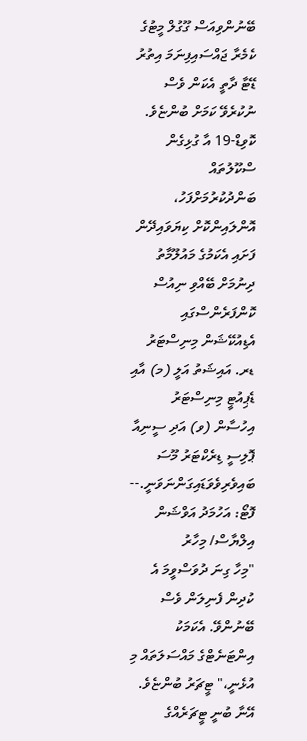ބޭނުންވިއަސް ގޫގުލް މީޓުގެ ކެމެރާ ޖައްސައިފިނަމަ އިތުރު ޑޭޓާ ދާތީ އެކަން ވެސް ނުކުރެވޭ ކަމަށް ބުންޏެވެ.
ކޮވިޑް-19 އާ ގުޅިގެން ސްކޫލުތައް ބަންދުކުރުމަށްފަހު، އޮންލައިންކޮށް ކިޔަވައިދޭން ފަށައި އެކަމުގެ މައުލޫމާތު ދިނުމަށް ބޭއްވި ނިއުސް ކޮންފަރެންސްގައި އެޑިއުކޭޝަން މިނިސްޓަރު ޑރ. އައިޝަތު އަލީ (މ) އާއި ޑެޕިއުޓީ މިނިސްޓަރު އިހުސާން (ވ) އަދި ސީނިއާ ޕޮލިސީ ޑިރެކްޓަރު މޫސަ ބައިވެރިވެވަޑައިގަންނަވަނީ.-- ފޮޓޯ: އަހުމަދު އަވްޝަން އިލްޔާސް/ މިހާރު
"މިހާ ގިނަ ދުވަސްވީމަ އެ ކުދިން ފެނިލަން ވެސް ބޭނުންވޭ. އެކަމަކު އިންޓަނެޓްގެ މައްސަލަތައް މި އުޅެނީ،" ޓީޗަރު ބުންޏެވެ.
އޭނާ ބުނީ ޓީޗަރެއްގެ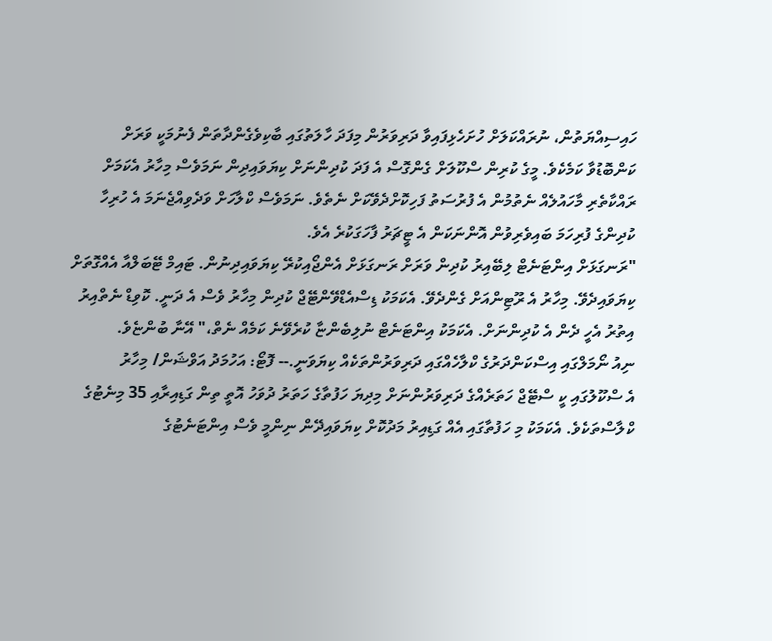ހައިސިއްޔަތުން، ނުރައްކަލަށް ހުށަހެޅިފައިވާ ދަރިވަރުން މިފަދަ ހާލަތުގައި ބާކިވެގެންދާތަން ފެނުމަކީ ވަރަށް ކަންބޮޑުވާ ކަމެކެވެ. މީގެ ކުރިން ސްކޫލަށް ގެންގޮސް އެ ފަދަ ކުދިންނަށް ކިޔަވައިދިން ނަމަވެސް މިހާރު އެކަމަށް ރައްކާތެރި މާހައުލެއް ނެތުމުން އެ ފުރުސަތު ފަހިކޮށްދެވޭކަށް ނެތެވެ. ނަމަވެސް ކްލާހަށް ވަދެވިއްޖެނަމަ އެ ހުރިހާ ކުދިންގެ ފުރިހަމަ ބައިވެރިވުން އޮންނަކަން އެ ޓީޗަރު ފާހަގަކުރެ އެވެ.
"ރަނގަޅަށް އިންޓަނެޓް ލިބޭއިރު ކުދިން ވަރަށް ރަނގަޅަށް އެންޖޯއިކުރޭ ކިޔަވައިދިނުން. ޓައިމް ޓޭބަލްއާ އެއްގޮތަށް ކިޔަވައިދެވޭ. މިހާރު އެ ރޫޓިންއަށް ގެންދެވޭ. އެކަމަކު ޑިސްއެޑްވޭންޓޭޖް ކުދިން މިހާރު ވެސް އެ ދަނީ. ކޮވިޑް ނެތްއިރު އިތުރު އެހީ ދެން އެ ކުދިންނަށް. އެކަމަކު އިންޓަނެޓް ނުލިބެންޏާ ކުރެވޭނެ ކަމެއް ނެތް،" އޭނާ ބުންޏެވެ.
ނިއު ނޯމަލްގައި އިސްކަންދަރުގެ ކްލާހެއްގައި ދަރިވަރުންތަކެއް ކިޔަވަނީ.-- ފޮޓޯ: އަހުމަދު އަވްޝަން/ މިހާރު
އެ ސްކޫލުގައި ކީ ސްޓޭޖް ހަތަރެއްގެ ދަރިވަރުންނަށް މިދިޔަ ހަފުތާގެ ހަތަރު ދުވަހު އޮތީ ތިން ގަޑިއިރާއި 35 މިނެޓުގެ ކްލާސްތަކެވެ. އެކަމަކު މި ހަފުތާގައި އެއް ގަޑިއިރު މަދުކޮށް ކިޔަވައިދޭން ނިންމީ ވެސް އިންޓަނެޓުގެ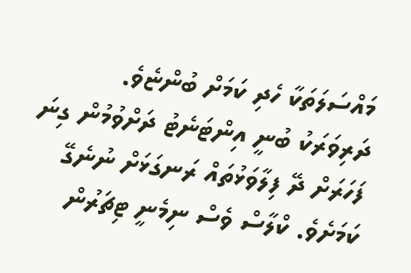މައްސަލަތަކާ ހެދި ކަމަށް ބުންޏެވެ.
ދަރިވަރަކު ބުނީ އިންޓަނެޓު ދަށްވުމުން ގިނަ ފަހަރަށް ދޭ ފިލާވަޅުތައް ރަނގަޅަށް ނުނެގޭ ކަމަށެވެ. ކްލާސް ވެސް ނިމެނީ ޓިޗަރުން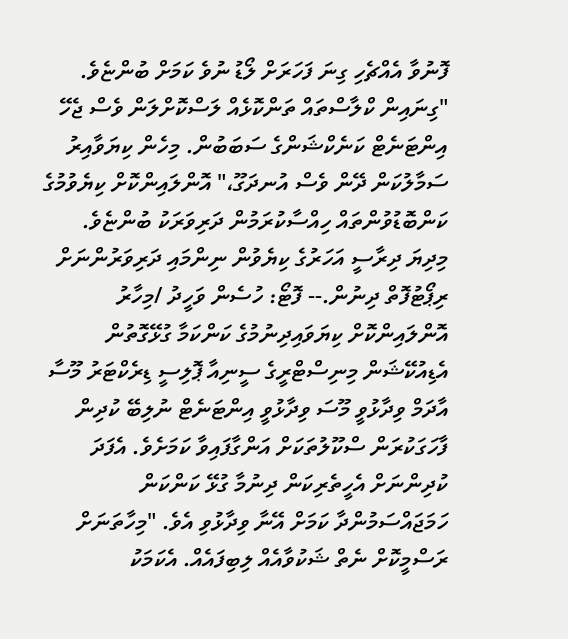ފޮނުވާ އެއްޗެހި ގިނަ ފަހަރަށް ލޯޑު ނުވެ ކަމަށް ބުންޏެވެ.
"ގިނައިން ކްލާސްތައް ތަންކޮޅެއް ލަސްކޮށްލަން ވެސް ޖެހޭ އިންޓަނެޓް ކަނެކްޝަންގެ ސަބަބުން. މިހެން ކިޔަވާއިރު ސަމާލުކަން ދޭން ވެސް އުނދަގޫ،" އޮންލައިންކޮށް ކިޔެވުމުގެ ކަންބޮޑުވުންތައް ހިއްސާކުރަމުން ދަރިވަރަކު ބުންޏެވެ.
މިދިޔަ ދިރާސީ އަހަރުގެ ކިޔެވުން ނިންމައި ދަރިވަރުންނަށް ރިޕޯޓުފޮތް ދިނުން.-- ފޮޓޯ: ހުސެން ވަހީދު /މިހާރު
އޮންލައިންކޮށް ކިޔަވައިދިނުމުގެ ކަންކަމާ ގުޅޭގޮތުން އެޑިއުކޭޝަން މިނިސްޓްރީގެ ސީނިއާ ޕޮލިސީ ޑިރެކްޓަރު މޫސާ އާދަމް ވިދާޅުވީ މޫސަ ވިދާޅުވީ އިންޓަނެޓް ނުލިބޭ ކުދިން ފާހަގަކުރަން ސްކޫލުތަކަށް އަންގާފައިވާ ކަމަށެވެ. އެފަދަ ކުދިންނަށް އެހީތެރިކަން ދިނުމާ ގުޅޭ ކަންކަން ހަމަޖައްސަމުންދާ ކަމަށް އޭނާ ވިދާޅުވި އެވެ. "މިހާތަނަށް ރަސްމީކޮށް ނެތް ޝަކުވާއެއް ލިބިފައެއް. އެކަމަކު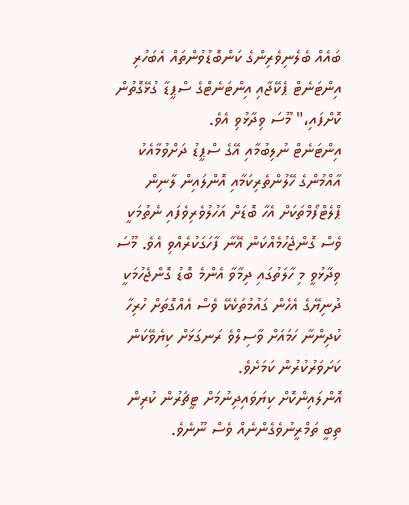ބައެއް ބެލެނިވެރިންގެ ކަންބޮޑުވުންތައް އެބަހުރި އިންޓަނެޓް ޕެކޭޖާއި އިންޓަނެޓްގެ ސްޕީޑާ ގުޅޭގޮތުން ކޮށްފައި،" މޫސަ ވިދާޅުވި އެވެ.
އިންޓަނެޓް ނުލިބުމާއި އޭގެ ސްޕީޑު ދަށްވުމާއެކު އާއްމުންގެ ހޭލުންތެރިކަމާއި އޮންލައިން ލާނިން ޕްލެޓްފޯމްތަކަށް އެހާ ބޮޑަށް އަހުލުވެރިވެފައި ނެތުމަކީ ވެސް ގޮންޖެހުމެއްކަން އޭނާ ފާހަގަކުރެއްވި އެވެ. މޫސަ ވިދާޅުވީ މި ހާލަތުގައި ދިމާވާ އެންމެ ބޮޑު ގޮންޖެހުމަކީ ދުނިޔޭގެ އެހެން ގައުމުތަކެކޭ ވެސް އެއްގޮތަށް ހުރިހާ ކުދިންނާ ހަމައަށް ވާސިލްވެ ރަނގަޅަށް ކިޔެވޭކަން ކަށަވަރުކުރުން ކަމަށެވެ.
އޮންލައިންކޮށް ކިޔަވައިދިނުމަށް ޓީޗަރުން ކުރިން ތިބީ ތަމްރީނުވެގެންނެއް ވެސް ނޫނެވެ.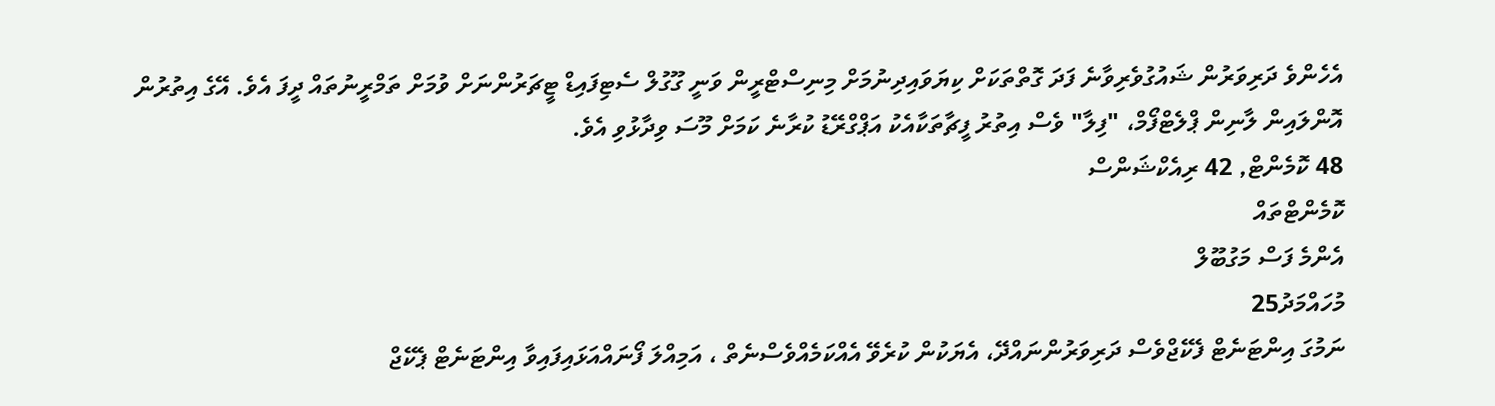އެހެންވެ ދަރިވަރުން ޝައުގުވެރިވާނެ ފަދަ ގޮތްތަކަށް ކިޔަވައިދިނުމަށް މިނިސްޓްރީން ވަނީ ގޫގުލް ސެޓިފައިޑް ޓީޗަރުންނަށް ވުމަށް ތަމްރީނުތައް ދީފަ އެވެ. އޭގެ އިތުރުން އޮންލައިން ލާނިން ޕްލެޓްފޯމް، "ފިލާ" ވެސް އިތުރު ފީޗާތަކާއެކު އަޕްގްރޭޑު ކުރާނެ ކަމަށް މޫސަ ވިދާޅުވި އެވެ.
48 ކޮމެންޓް, 42 ރިއެކްޝަންސް
ކޮމެންޓްތައް
އެންމެ ފަސް މަގުބޫލް
މުހައްމަދު25
ނަމުގަ އިންޓަނެޓް ފެކޭޖްވެސް ދަރިވަރުންނައްދޭ، އެޔަކުން ކުރެވޭ އެއްކަމެއްވެސްނެތް ، އަމިއްލަ ފޯނައްއަޅައިފައިވާ އިންޓަނެޓް ޕެކޭޖް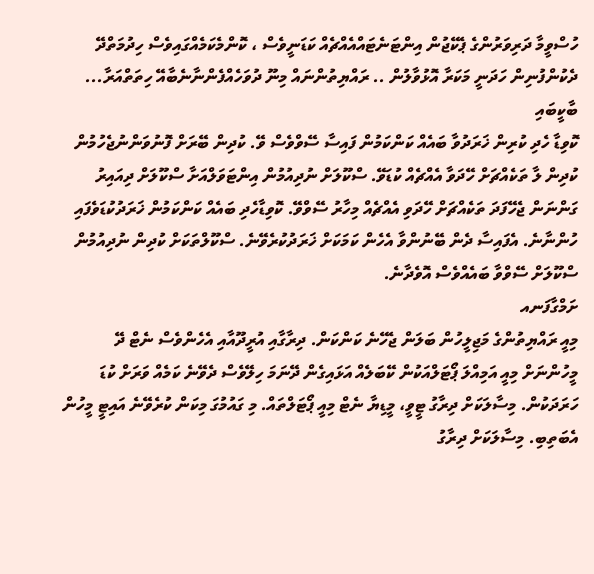ހުސްވީމާ ދަރިވަރުންގެ ޕެކޭޖުން އިންޓަނެޓައްއެއްޗެއް ކަޑަނީވެސް ، ކޮންމެކަމެއްގައިވެސް ހިދުމަތްދޭ ދެކުންފުނިން ހަދަނީ މަކަރާ އޮޅުވާލުން .. ރައްޔިތުންނައް މިނޫ ދުވަހެއްފެންނާނެބާއޭ ހިތަތްއަރާ...
ބާކީބައި
ކޮވިޑާ ހެދި ކުރިން ޚަރަދުވާ ބައެއް ކަންކަމުން ފައިސާ ސޭވްވެސް ވޭ. ކުދިން ބޭރަށް ފޮނުވަންނުޖެހުމުން ކުދިން ލާ ތަކެއްޗަށް ހޭދަވާ އެއްޗެއް ކުޑަވޭ. ސްކޫލަށް ނުދިއުމުން އިންޓަވަލްއަށާ ސްކޫލަށް ދިއައިރު ގަންނަން ޖެހޭފަދަ ތަކެއްޗަށް ހޭދަވި އެއްޗެއް މިހާރު ސޭވްވޭ. ކޮވިޑާހެދި ބައެއް ކަންކަމުން ޚަރަދުކުޑަވެފައި ހުންނާނެ. އެފައިސާ ދެން ބޭނުންވާ އެހެން ކަމަކަށް ޚަރަދުކުރެވޭނެ. ސްކޫލްތަކަށް ކުދިން ނުދިއުމުން ސްކޫލަށް ސޭވްވާ ބައެއްވެސް އޮވެދާނެ.
ށަމްގާފަނއ
މިއީ ރައްޔިތުންގެ މަޖިލީހުން ބަލަން ޖެހޭނެ ކަންކަން. ދިރާގާއި އުރީދޫއާއި އެހެންވެސް ނެޓް ދޭ މީހުންނަށް މިއީ އަމިއްލަ ޕޯޓަލްއަކުން ކޭބަލެއް އަޅައިގެން ދޭނަމަ ހިލޭވެސް ދެވޭނެ ކަމެއް ވަރަށް ކުޑަ ހަރަދަކުން. މިސާލަކަށް ދިރާގު ޓީވީ، މީޑިޔާ ނެޓް މިއީ ޕޯޓަލްތައް. މި ގައުމުގަ މިކަން ކުރެވޭނެ އައިޓީ މީހުން އެބަތިބި. މިސާލަކަށް ދިރާގު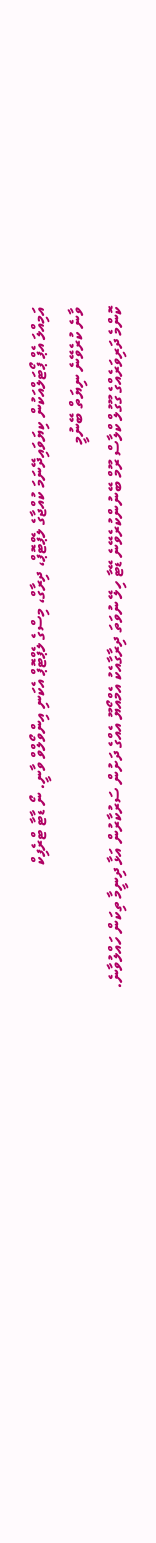އަމިއްލަ އެޕް ޕޯޓަލްއަކުން ކިޔަވައިދޭނަމަ ކުއްޖާގެ ލެޕްޓޮޕް، ދިރާގް، މިސްގެ ލެޕްޓޮޕް އެކަނި އިންވޯލްވް ވާނީ. ނޯ ޑާޓާ ޓްރެފިކް
ވާނެ ކުރެވޭނެ ނިޔަތް ބޭނުމީ
ކޮންމެ ދަރިވަރެއްގެ ގޫގުލް ކްލާސް ރޫމް ބޭނުންކުރެވޭނެ ޑޭޓާ ހިލޭ ނުވަތަ ދިރާގާއެކު އެމްއޯޔޫ އެއްގެ ދަށުން ސަރުކާރުން އަޅާ ދިނީމާ ތިކަން ހައްލުވާނެ.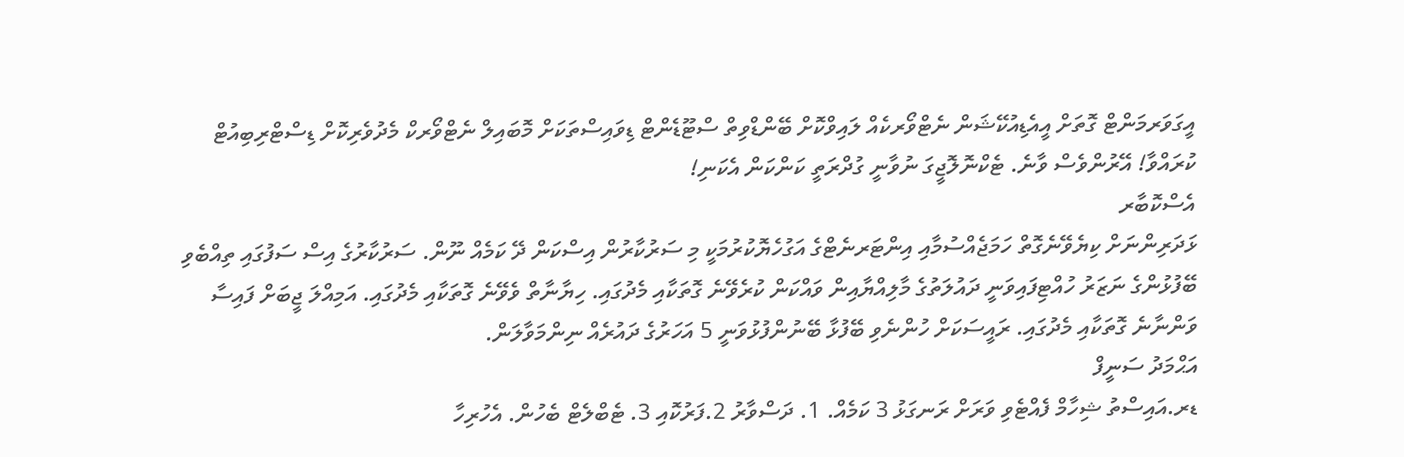އީގަވަރމަންޓް ގޮތަށް އީއެޑިއުކޭޝަން ނެޓްވޯރކެއް ލައިވްކޮށް ބޭންޑްވިތް ސްޓޫޑެންޓް ޑިވައިސްތަކަށް މޮބައިލް ނެޓްވޯރކް މެދުވެރިކޮށް ޑިސްޓްރިބިއުޓް ކުރައްވާ! އޭރުންވެސް ވާނެ. ޓެކްނޮލޮޖީގަ ނުވާނީ ގުދްރަތީ ކަންކަން އެކަނި!
އެސްކޮބާރ
ޅަދަރިންނަށް ކިޔެވޭނެގޮތް ހަމަޖެއްސުމާއި އިންޓަރނެޓްގެ އަގުހެޔޮކުރުމަކީ މި ސަރުކާރުން އިސްކަން ދޭ ކަމެއް ނޫން. ސަރުކާރުގެ އިސް ސަފުގައި ތިއްބެވި ބޭފުޅުންގެ ނަޒަރު ހުއްޓިފައިވަނީ ދައުލަތުގެ މާލިއްޔާއިން ވައްކަން ކުރެވޭނެ ގޮތަކާއި މެދުގައި. ހިޔާނާތް ވެވޭނެ ގޮތަކާއި މެދުގައި. އަމިއްލަ ޖީބަށް ފައިސާ ވަންނާނެ ގޮތަކާއި މެދުގައި. ރައީސަކަށް ހުންނެވި ބޭފުޅާ ބޭނުންފުޅުވަނީ 5 އަހަރުގެ ދައުރެއް ނިންމަވާލަން.
އަޙްމަދު ސަނީފް
ޑރ.އައިސްތު ޝިހާމް ފެއްޓެވި ވަރަށް ރަނގަޅު 3 ކަމެއް. 1. ދަސްވާރު 2.ފަރުކޮއި 3. ޓެބްލެޓް ބެހުން. އެހުރިހާ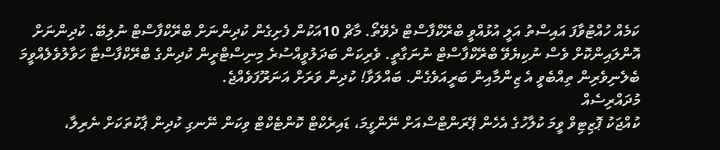ކަމެއް ހުއްޓުވާފަ އައިސްތު އަލީ އުޅުއްވީ ބްރޭކްފާސްޓް ދެވޭތޯ. މާޗް 10އަކުން ފެށިގެން ކުދިންނަށް ބްރޭކްފާސްޓް ނުލިބޭ. ކުދިންނަށް އޮންލައިންކޮށް ވެސް ނުކިޔެވޭ ބްރޭކްފާސްޓް ނުނަގާތީ. ވެރިކަން ބަދަލުވީއްސުރެ މިނިސްޓްރީން ކުދިންގެ ބްރޭކްފާސްޓާ ހަވާލުވެލެއްވީމަ ބެލެނިވެރިން ތިއްބެވީ އެ ޒިންމާއިން ބަރީއަވެގެން. ބައްލަވާ! ކުދިން ވަރަށް އަނަރޫފަވެއްޖެ.
މުދައްރިސެއް
ކުއްޖަކު ޕޮޒިޓިވް ވީމަ ކުލާހުގެ އެހެން ޕޭރަންޓްސްއަށް ނޭންގީމަ، ޑައިރެކްޓް ކޮންޓެކްޓް ވިކަން ނޭނގި ކުދިން ޕާކުތަކަށް ނެރިލާ،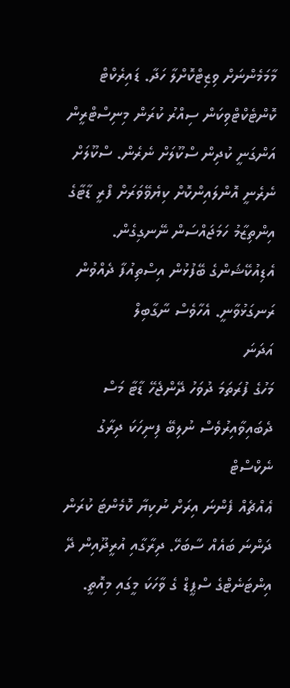މާމަމެންނަށް ވިޒިޓްކޮށްލާ ހަދާ. ޑައިރެކްޓް ކޮންޓެކްޓްވިކަން ސިއްރު ކުރަން މިނިސްޓްރީން އަންގަނީ ކުދިން ސްކޫލަށް ނެރެން. ސްކޫލަށް ނެރެނީ އޮންލައިންކޮށް ކިޔެވޭވަރަށް ފްރީ ޑާޓާގެ އިންތިޒާމު ހަމަޖައްސަން ނޭނގިގެން. އެޑިއުކޭޝަންގެ ބޭފުޅުން އިސްތިއުފާ ދެއްވުން ރަނގަޅުވާނީ. އެހާވެސް ނާގާބިލް
އަދަނަ
މަހުގެ ފުރަތަމަ ދުވަހު ދޭންޖެހޭ ޑާޓާ މަސް ދެބައިވާއިރުވެސް ނުލިބޭ ފިނިހަކަ ދިރާގު
ނެކްސްޓް
ޢެއްޗެއް ފެންނަ އިރަށް ނުކިޔާ ކޮމެންޓަ ކުރަން ދަންނަ ބައެއް ސާބަހޭ. ދިރާގާއި އުރީދޫއިން ދޭ އިންޓަނެޓްގެ ސްޕީޑް ގެ ވާހަކަ މީގައި މިއޮތީ.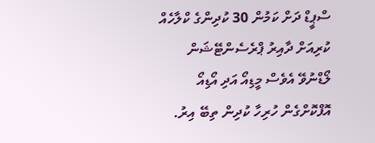ސްޕީޑް ދަށް ކަމުން 30 ކުދިންގެ ކްލާހެއް ކުރިއަށް ދާއިރު ޕްރެސެންޓޭޝަން ލޯޑްނުވޭ އެވެސް މީޑިއޯ އަދި އޯޑިއޯ އޮފްކޮށްގެން ހުރިހާ ކުދިން ތިބޭ އިރު.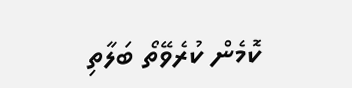ކޮމެން ކުރެވޭތޯ ބަލާތި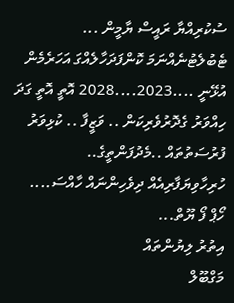ސުކުރިއްޔާ ރައީސް ޔާމީން ... ޓެބުލެޓުނެއްނަމަ ކޮންފަދަހާލެއްގަ އަހަރެމެން އުޅޭނީ ....2023....2028 އޮތީ އޮތީ ގަދަ ހިއްވަރު ގެދޮރުވެރިކަން .. ވަޒީފާ .. ކުޅިވަރު ފުރުސަތުތައް ..މެދުފަންތީގެ.. ހުރިހާވިޔަފާރިއެއް ދިވެހިންނައް ހާއްސަ.... ހޯޕް ފޯ ޔޫތް...
އިތުރު ލިޔުންތައް
މަގްބޫލް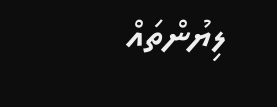ލިޔުންތައް